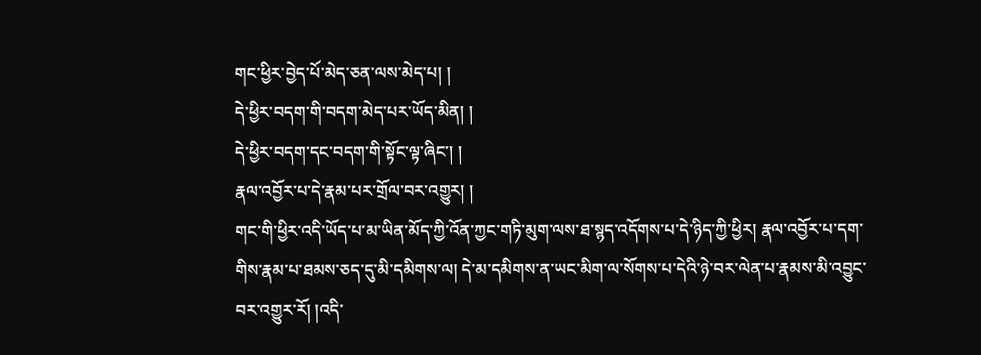གང་ཕྱིར་བྱེད་པོ་མེད་ཅན་ལས་མེད་པ། །
དེ་ཕྱིར་བདག་གི་བདག་མེད་པར་ཡོད་མིན། །
དེ་ཕྱིར་བདག་དང་བདག་གི་སྟོང་ལྟ་ཞིང་། །
རྣལ་འབྱོར་པ་དེ་རྣམ་པར་གྲོལ་བར་འགྱུར། །
གང་གི་ཕྱིར་འདི་ཡོད་པ་མ་ཡིན་མོད་ཀྱི་འོན་ཀྱང་གཏི་མུག་ལས་ཐ་སྙད་འདོགས་པ་དེ་ཉིད་ཀྱི་ཕྱིར། རྣལ་འབྱོར་པ་དག་གིས་རྣམ་པ་ཐམས་ཅད་དུ་མི་དམིགས་ལ། དེ་མ་དམིགས་ན་ཡང་མིག་ལ་སོགས་པ་དེའི་ཉེ་བར་ལེན་པ་རྣམས་མི་འབྱུང་བར་འགྱུར་རོ། །འདི་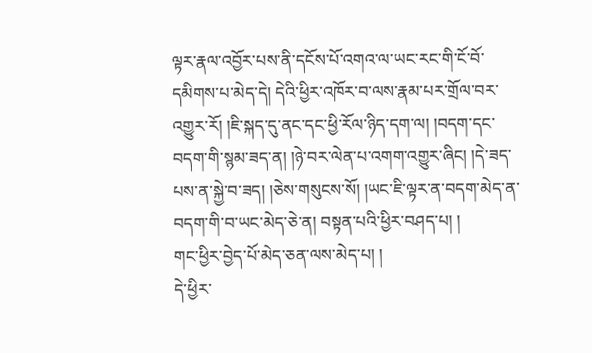ལྟར་རྣལ་འབྱོར་པས་ནི་དངོས་པོ་འགའ་ལ་ཡང་རང་གི་ངོ་བོ་དམིགས་པ་མེད་དེ། དེའི་ཕྱིར་འཁོར་བ་ལས་རྣམ་པར་གྲོལ་བར་འགྱུར་རོ། །ཇི་སྐད་དུ་ནང་དང་ཕྱི་རོལ་ཉིད་དག་ལ། །བདག་དང་བདག་གི་སྙམ་ཟད་ན། །ཉེ་བར་ལེན་པ་འགག་འགྱུར་ཞིང། །དེ་ཟད་པས་ན་སྐྱེ་བ་ཟད། །ཅེས་གསུངས་སོ། །ཡང་ཇི་ལྟར་ན་བདག་མེད་ན་བདག་གི་བ་ཡང་མེད་ཅེ་ན། བསྟན་པའི་ཕྱིར་བཤད་པ། །
གང་ཕྱིར་བྱེད་པོ་མེད་ཅན་ལས་མེད་པ། །
དེ་ཕྱིར་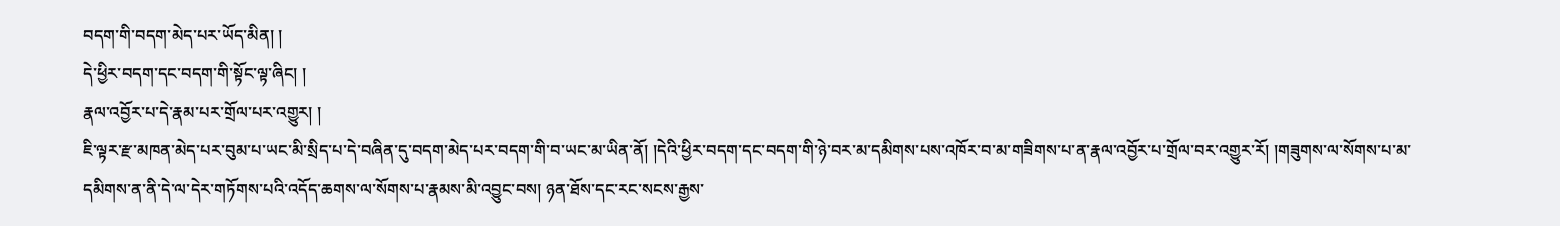བདག་གི་བདག་མེད་པར་ཡོད་མིན། །
དེ་ཕྱིར་བདག་དང་བདག་གི་སྟོང་ལྟ་ཞིང། །
རྣལ་འབྱོར་པ་དེ་རྣམ་པར་གྲོལ་པར་འགྱུར། །
ཇི་ལྟར་རྫ་མཁན་མེད་པར་བུམ་པ་ཡང་མི་སྲིད་པ་དེ་བཞིན་དུ་བདག་མེད་པར་བདག་གི་བ་ཡང་མ་ཡིན་ནོ། །དེའི་ཕྱིར་བདག་དང་བདག་གི་ཉེ་བར་མ་དམིགས་པས་འཁོར་བ་མ་གཟིགས་པ་ན་རྣལ་འབྱོར་པ་གྲོལ་བར་འགྱུར་རོ། །གཟུགས་ལ་སོགས་པ་མ་དམིགས་ན་ནི་དེ་ལ་དེར་གཏོགས་པའི་འདོད་ཆགས་ལ་སོགས་པ་རྣམས་མི་འབྱུང་བས། ཉན་ཐོས་དང་རང་སངས་རྒྱས་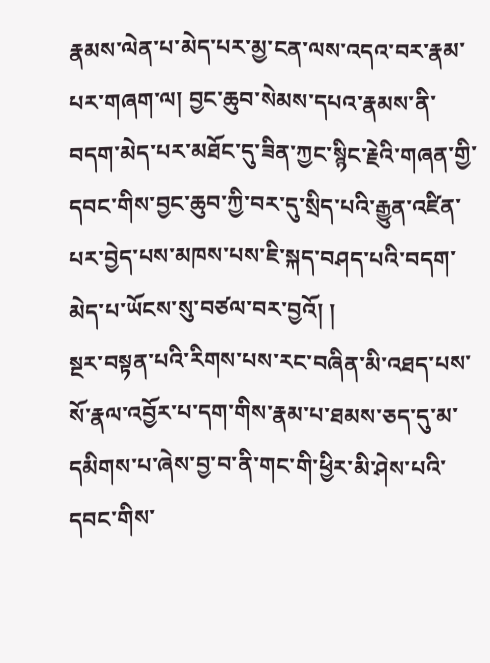རྣམས་ལེན་པ་མེད་པར་མྱ་ངན་ལས་འདའ་བར་རྣམ་པར་གཞག་ལ། བྱང་ཆུབ་སེམས་དཔའ་རྣམས་ནི་བདག་མེད་པར་མཐོང་དུ་ཟིན་ཀྱང་སྙིང་རྗེའི་གཞན་གྱི་དབང་གིས་བྱང་ཆུབ་ཀྱི་བར་དུ་སྲིད་པའི་རྒྱུན་འཛིན་པར་བྱེད་པས་མཁས་པས་ཇི་སྐད་བཤད་པའི་བདག་མེད་པ་ཡོངས་སུ་བཙལ་བར་བྱའོ། །
སྔར་བསྟན་པའི་རིགས་པས་རང་བཞིན་མི་འཐད་པས་སོ་རྣལ་འབྱོར་པ་དག་གིས་རྣམ་པ་ཐམས་ཅད་དུ་མ་དམིགས་པ་ཞེས་བྱ་བ་ནི་གང་གི་ཕྱིར་མི་ཤེས་པའི་དབང་གིས་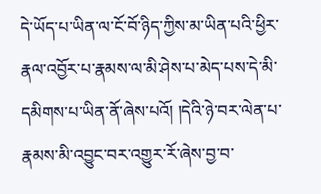དེ་ཡོད་པ་ཡིན་ལ་ངོ་བོ་ཉིད་ཀྱིས་མ་ཡིན་པའི་ཕྱིར་རྣལ་འབྱོར་པ་རྣམས་ལ་མི་ཤེས་པ་མེད་པས་དེ་མི་དམིགས་པ་ཡིན་ནོ་ཞེས་པའོ། །དེའི་ཉེ་བར་ལེན་པ་རྣམས་མི་འབྱུང་བར་འགྱུར་རོ་ཞེས་བྱ་བ་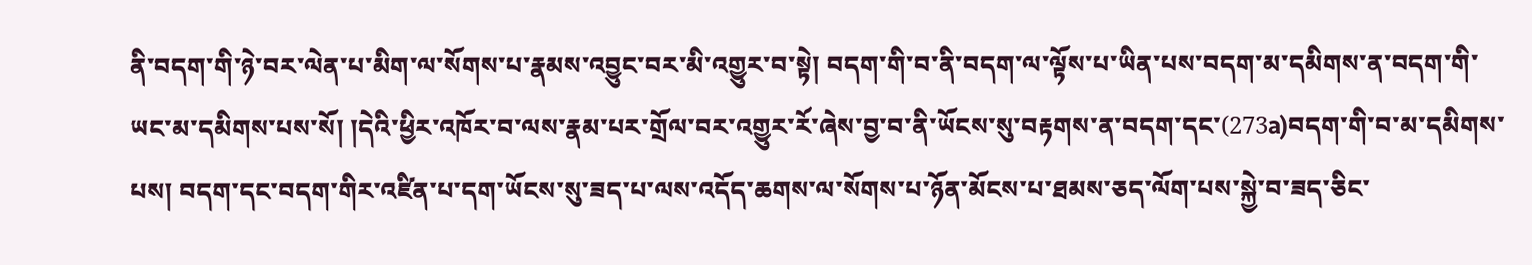ནི་བདག་གི་ཉེ་བར་ལེན་པ་མིག་ལ་སོགས་པ་རྣམས་འབྱུང་བར་མི་འགྱུར་བ་སྟེ། བདག་གི་བ་ནི་བདག་ལ་ལྟོས་པ་ཡིན་པས་བདག་མ་དམིགས་ན་བདག་གི་ཡང་མ་དམིགས་པས་སོ། །དེའི་ཕྱིར་འཁོར་བ་ལས་རྣམ་པར་གྲོལ་བར་འགྱུར་རོ་ཞེས་བྱ་བ་ནི་ཡོངས་སུ་བརྟགས་ན་བདག་དང་(273a)བདག་གི་བ་མ་དམིགས་པས། བདག་དང་བདག་གིར་འཛིན་པ་དག་ཡོངས་སུ་ཟད་པ་ལས་འདོད་ཆགས་ལ་སོགས་པ་ཉོན་མོངས་པ་ཐམས་ཅད་ལོག་པས་སྐྱེ་བ་ཟད་ཅིང་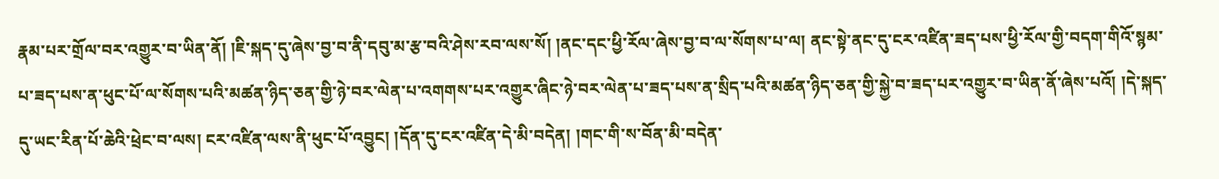རྣམ་པར་གྲོལ་བར་འགྱུར་བ་ཡིན་ནོ། །ཇི་སྐད་དུ་ཞེས་བྱ་བ་ནི་དབུ་མ་རྩ་བའི་ཤེས་རབ་ལས་སོ། །ནང་དང་ཕྱི་རོལ་ཞེས་བྱ་བ་ལ་སོགས་པ་ལ། ནང་སྟེ་ནང་དུ་ངར་འཛིན་ཟད་པས་ཕྱི་རོལ་གྱི་བདག་གིའོ་སྙམ་པ་ཟད་པས་ན་ཕུང་པོ་ལ་སོགས་པའི་མཚན་ཉིད་ཅན་གྱི་ཉེ་བར་ལེན་པ་འགགས་པར་འགྱུར་ཞིང་ཉེ་བར་ལེན་པ་ཟད་པས་ན་སྲིད་པའི་མཚན་ཉིད་ཅན་གྱི་སྐྱེ་བ་ཟད་པར་འགྱུར་བ་ཡིན་ནོ་ཞེས་པའོ། །དེ་སྐད་དུ་ཡང་རིན་པོ་ཆེའི་ཕྲེང་བ་ལས། ངར་འཛིན་ལས་ནི་ཕུང་པོ་འབྱུང། །དོན་དུ་ངར་འཛིན་དེ་མི་བདེན། །གང་གི་ས་བོན་མི་བདེན་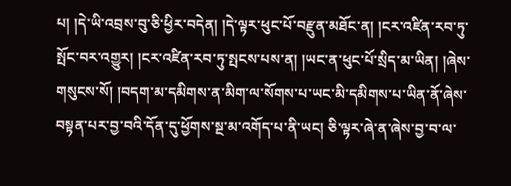པ། །དེ་ཡི་འབྲས་བུ་ཅི་ཕྱིར་བདེན། །དེ་ལྟར་ཕུང་པོ་བརྫུན་མཐོང་ན། །ངར་འཛིན་རབ་ཏུ་སྤོང་བར་འགྱུར། །ངར་འཛིན་རབ་ཏུ་སྤངས་པས་ན། །ཡང་ན་ཕུང་པོ་སྲིད་མ་ཡིན། །ཞེས་གསུངས་སོ། །བདག་མ་དམིགས་ན་མིག་ལ་སོགས་པ་ཡང་མི་དམིགས་པ་ཡིན་ནོ་ཞེས་བསྟན་པར་བྱ་བའི་དོན་དུ་ཕྱོགས་སྔ་མ་འགོད་པ་ནི་ཡང། ཅི་ལྟར་ཞེ་ན་ཞེས་བྱ་བ་ལ་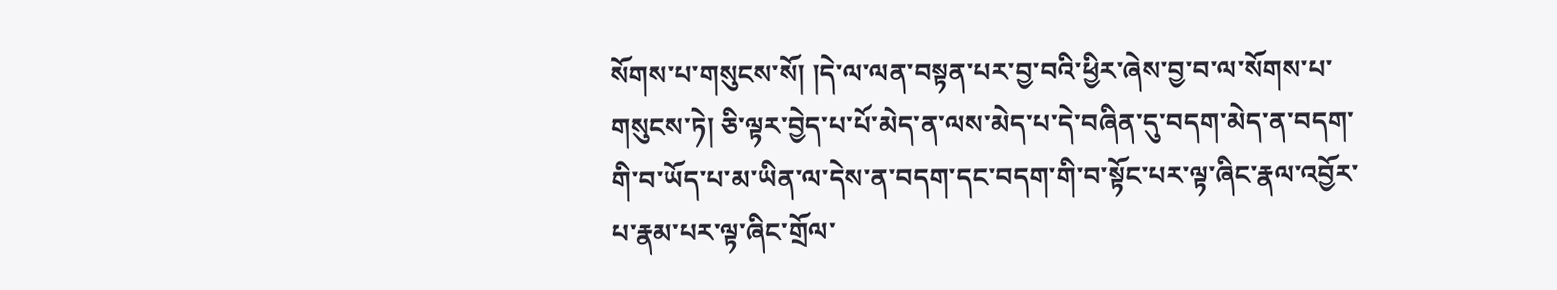སོགས་པ་གསུངས་སོ། །དེ་ལ་ལན་བསྟན་པར་བྱ་བའི་ཕྱིར་ཞེས་བྱ་བ་ལ་སོགས་པ་གསུངས་ཏེ། ཅི་ལྟར་བྱེད་པ་པོ་མེད་ན་ལས་མེད་པ་དེ་བཞིན་དུ་བདག་མེད་ན་བདག་གི་བ་ཡོད་པ་མ་ཡིན་ལ་དེས་ན་བདག་དང་བདག་གི་བ་སྟོང་པར་ལྟ་ཞིང་རྣལ་འབྱོར་པ་རྣམ་པར་ལྟ་ཞིང་གྲོལ་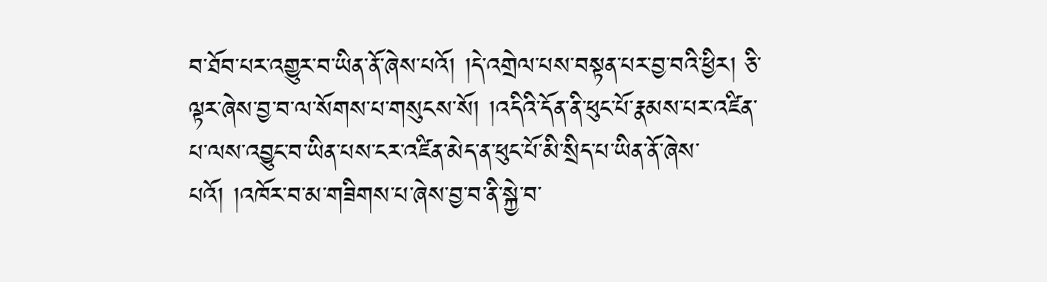བ་ཐོབ་པར་འགྱུར་བ་ཡིན་ནོ་ཞེས་པའོ། །དེ་འགྲེལ་པས་བསྟན་པར་བྱ་བའི་ཕྱིར། ཅི་ལྟར་ཞེས་བྱ་བ་ལ་སོགས་པ་གསུངས་སོ། །འདིའི་དོན་ནི་ཕུང་པོ་རྣམས་པར་འཛིན་པ་ལས་འབྱུང་བ་ཡིན་པས་ངར་འཛིན་མེད་ན་ཕུང་པོ་མི་སྲིད་པ་ཡིན་ནོ་ཞེས་པའོ། །འཁོར་བ་མ་གཟིགས་པ་ཞེས་བྱ་བ་ནི་སྐྱེ་བ་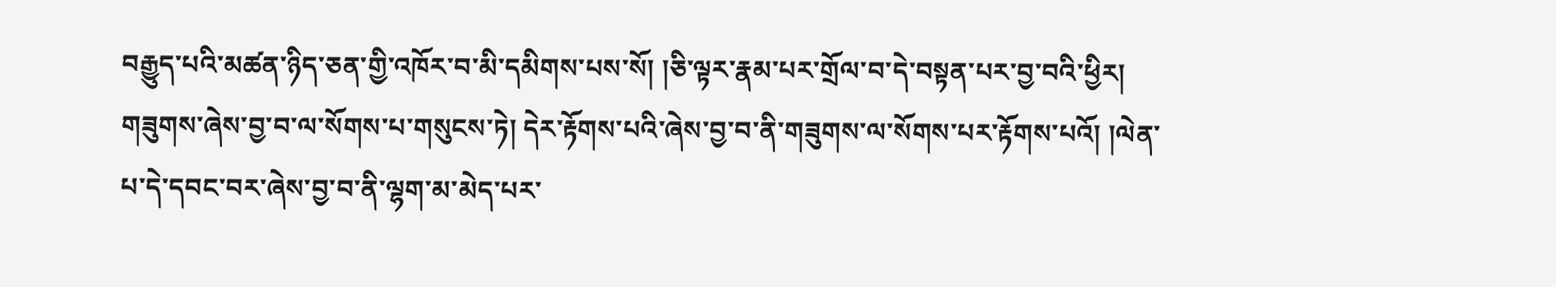བརྒྱུད་པའི་མཚན་ཉིད་ཅན་གྱི་འཁོར་བ་མི་དམིགས་པས་སོ། །ཅི་ལྟར་རྣམ་པར་གྲོལ་བ་དེ་བསྟན་པར་བྱ་བའི་ཕྱིར། གཟུགས་ཞེས་བྱ་བ་ལ་སོགས་པ་གསུངས་ཏེ། དེར་རྟོགས་པའི་ཞེས་བྱ་བ་ནི་གཟུགས་ལ་སོགས་པར་རྟོགས་པའོ། །ལེན་པ་དེ་དབང་བར་ཞེས་བྱ་བ་ནི་ལྷག་མ་མེད་པར་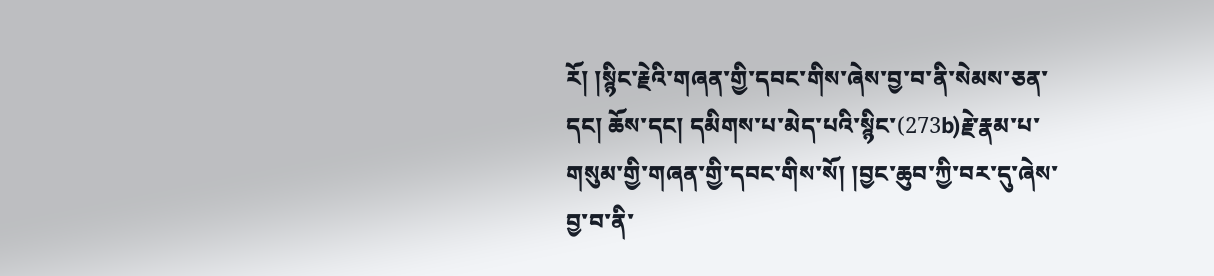རོ། །སྙིང་རྗེའི་གཞན་གྱི་དབང་གིས་ཞེས་བྱ་བ་ནི་སེམས་ཅན་དང། ཆོས་དང། དམིགས་པ་མེད་པའི་སྙིང་(273b)རྗེ་རྣམ་པ་གསུམ་གྱི་གཞན་གྱི་དབང་གིས་སོ། །བྱང་ཆུབ་ཀྱི་བར་དུ་ཞེས་བྱ་བ་ནི་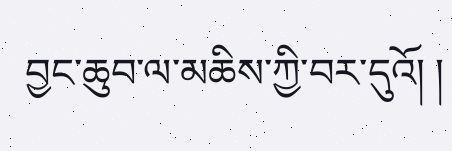བྱང་ཆུབ་ལ་མཆིས་ཀྱི་བར་དུའོ། །